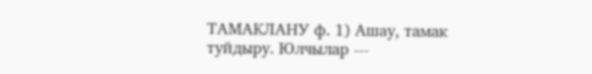ТАМАКЛАНУ ф. 1) Ашау, тамак туйдыру. Юлчылар ---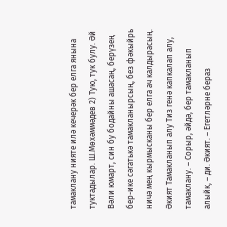тамаклану нияте илә кечерәк бер елга янына туктадылар. Ш.Мөхәммәдев 2) Тую, тук булу. Әй Вәли юмарт, син бу бодайны ашасаң, берүзең бер-ике сәгатькә тамакланырсың, без фәкыйрь ничә мең кырмысканы бер елга ач калдырасың. Әкият Тамакланып алу Тиз генә капкалап алу, тамаклану. – Сорыр, әйдә, бер тамакланып алыйк, – ди. Әкият. – Егетләрне бераз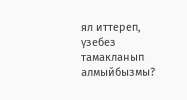ял иттереп, үзебез тамакланып алмыйбызмы?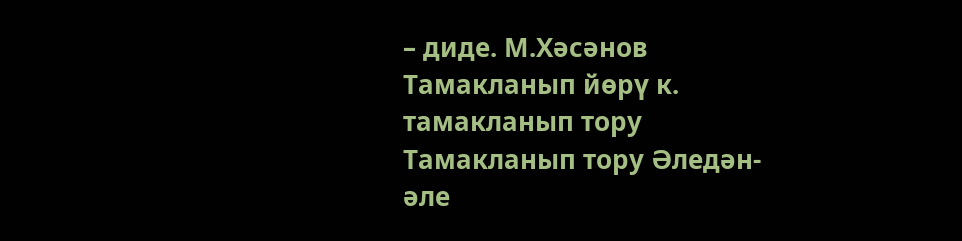– диде. М.Хәсәнов Тамакланып йөрү к. тамакланып тору Тамакланып тору Әледән-әле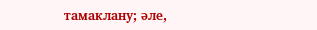тамаклану; әле,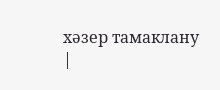хәзер тамаклану |